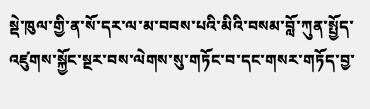སྡེ་ཁུལ་གྱི་ན་སོ་དར་ལ་མ་བབས་པའི་མིའི་བསམ་བློ་ཀུན་སྤྱོད་འཛུགས་སྐྱོང་སྔར་བས་ལེགས་སུ་གཏོང་བ་དང་གསར་གཏོད་བྱ་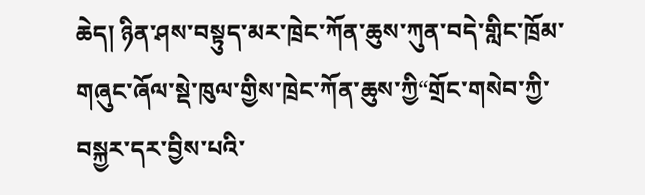ཆེད། ཉིན་ཤས་བསྟུད་མར་ཁྲེང་ཀོན་ཆུས་ཀུན་བདེ་གླིང་ཁྲོམ་གཞུང་ཞོལ་སྡེ་ཁུལ་གྱིས་ཁྲེང་ཀོན་ཆུས་ཀྱི“གྲོང་གསེབ་ཀྱི་བསྐྱར་དར་བྱིས་པའི་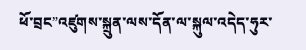ཕོ་བྲང”འཛུགས་སྐྲུན་ལས་དོན་ལ་སྐུལ་འདེད་ཧུར་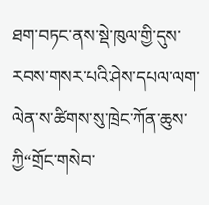ཐག་བཏང་ནས་སྡེ་ཁུལ་གྱི་དུས་རབས་གསར་པའི་ཤེས་དཔལ་ལག་ལེན་ས་ཚིགས་སུ་ཁྲེང་ཀོན་ཆུས་ཀྱི“གྲོང་གསེབ་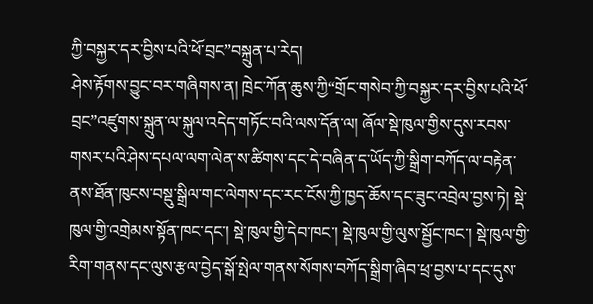ཀྱི་བསྐྱར་དར་བྱིས་པའི་ཕོ་བྲང”བསྐྲུན་པ་རེད།
ཤེས་རྟོགས་བྱུང་བར་གཞིགས་ན། ཁྲེང་ཀོན་ཆུས་ཀྱི“གྲོང་གསེབ་ཀྱི་བསྐྱར་དར་བྱིས་པའི་ཕོ་བྲང”འཛུགས་སྐྲུན་ལ་སྐུལ་འདེད་གཏོང་བའི་ལས་དོན་ལ། ཞོལ་སྡེ་ཁུལ་གྱིས་དུས་རབས་གསར་པའི་ཤེས་དཔལ་ལག་ལེན་ས་ཚིགས་དང་དེ་བཞིན་ད་ཡོད་ཀྱི་སྒྲིག་བཀོད་ལ་བརྟེན་ནས་ཐོན་ཁུངས་བསྡུ་སྒྲིལ་གང་ལེགས་དང་རང་ངོས་ཀྱི་ཁྱད་ཆོས་དང་ཟུང་འབྲེལ་བྱས་ཏེ། སྡེ་ཁུལ་གྱི་འགྲེམས་སྟོན་ཁང་དང་། སྡེ་ཁུལ་གྱི་དེབ་ཁང་། སྡེ་ཁུལ་གྱི་ལུས་སྦྱོང་ཁང་། སྡེ་ཁུལ་གྱི་རིག་གནས་དང་ལུས་རྩལ་བྱེད་སྒོ་སྤེལ་གནས་སོགས་བཀོད་སྒྲིག་ཞིབ་ཕྲ་བྱས་པ་དང་དུས་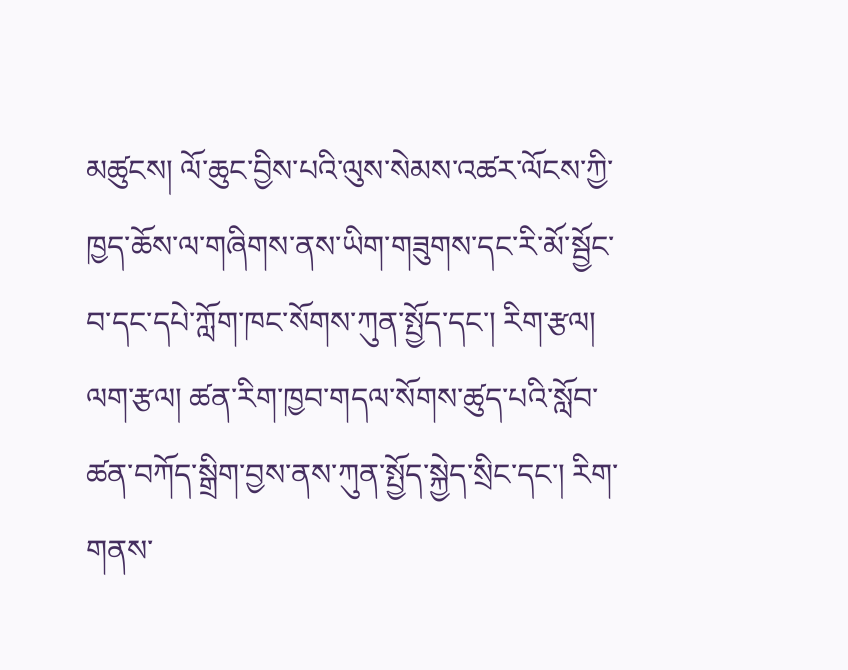མཚུངས། ལོ་ཆུང་བྱིས་པའི་ལུས་སེམས་འཚར་ལོངས་ཀྱི་ཁྱད་ཆོས་ལ་གཞིགས་ནས་ཡིག་གཟུགས་དང་རི་མོ་སྦྱོང་བ་དང་དཔེ་ཀློག་ཁང་སོགས་ཀུན་སྤྱོད་དང་། རིག་རྩལ། ལག་རྩལ། ཚན་རིག་ཁྱབ་གདལ་སོགས་ཚུད་པའི་སློབ་ཚན་བཀོད་སྒྲིག་བྱས་ནས་ཀུན་སྤྱོད་སྐྱེད་སྲིང་དང་། རིག་གནས་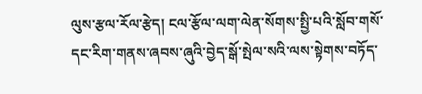ལུས་རྩལ་རོལ་རྩེད། ངལ་རྩོལ་ལག་ལེན་སོགས་སྤྱི་པའི་སློབ་གསོ་དང་རིག་གནས་ཞབས་ཞུའི་བྱེད་སྒོ་སྤེལ་སའི་ལས་སྟེགས་བཏོད་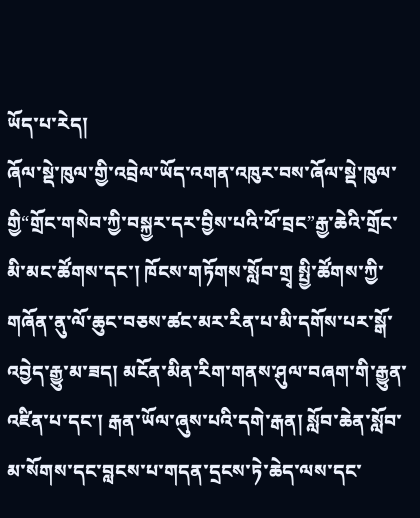ཡོད་པ་རེད།
ཞོལ་སྡེ་ཁུལ་གྱི་འབྲེལ་ཡོད་འགན་འཁུར་བས་ཞོལ་སྡེ་ཁུལ་གྱི“གྲོང་གསེབ་ཀྱི་བསྐྱར་དར་བྱིས་པའི་ཕོ་བྲང”རྒྱ་ཆེའི་གྲོང་མི་མང་ཚོགས་དང་། ཁོངས་གཏོགས་སློབ་གྲྭ སྤྱི་ཚོགས་ཀྱི་གཞོན་ནུ་ལོ་ཆུང་བཅས་ཚང་མར་རིན་པ་མི་དགོས་པར་སྒོ་འབྱེད་རྒྱུ་མ་ཟད། མངོན་མིན་རིག་གནས་ཤུལ་བཞག་གི་རྒྱུན་འཛིན་པ་དང་། རྒན་ཡོལ་ཞུས་པའི་དགེ་རྒན། སློབ་ཆེན་སློབ་མ་སོགས་དང་བླངས་པ་གདན་དྲངས་ཏེ་ཆེད་ལས་དང་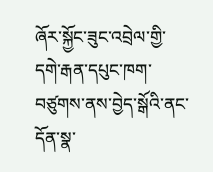ཞོར་སྐྱོང་ཟུང་འབྲེལ་གྱི་དགེ་རྒན་དཔུང་ཁག་བཙུགས་ནས་བྱེད་སྒོའི་ནང་དོན་སྣ་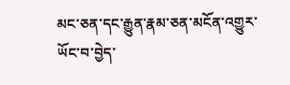མང་ཅན་དང་རྒྱུན་རྣམ་ཅན་མངོན་འགྱུར་ཡོང་བ་བྱེད་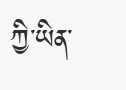ཀྱི་ཡིན་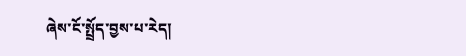ཞེས་ངོ་སྤྲོད་བྱས་པ་རེད།